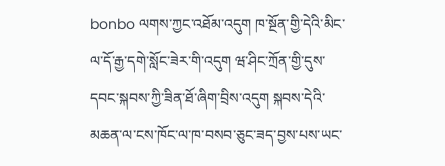bonbo ལགས་ཀྱང་འཐོམ་འདུག ཁ་སྔོན་གྱི་དེའི་མིང་ལ་དོ་རྒྱ་དགེ་སློང་ཟེར་གི་འདུག ཝ་ཤིང་ཀྲོན་གྱི་དུས་དབང་སྐབས་ཀྱི་ཟིན་ཐོ་ཞིག་བྲིས་འདུག སྐབས་དེའི་མཆན་ལ་ངས་ཁོང་ལ་ཁ་བསབ་ཅུང་ཟད་བྱས་པས་ཡང་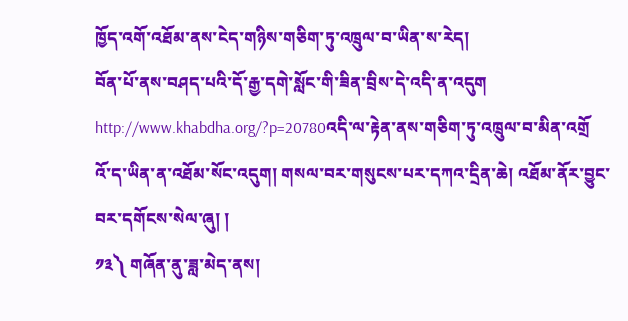ཁྱོད་འགོ་འཐོམ་ནས་ངེད་གཉིས་གཅིག་ཏུ་འཁྲུལ་བ་ཡིན་ས་རེད།
བོན་པོ་ནས་བཤད་པའི་དོ་རྒྱ་དགེ་སློང་གི་ཟིན་བྲིས་དེ་འདི་ན་འདུག http://www.khabdha.org/?p=20780འདི་ལ་རྟེན་ནས་གཅིག་ཏུ་འཁྲུལ་བ་མིན་འགྲོ
འོ་ད་ཡིན་ན་འཐོམ་སོང་འདུག། གསལ་བར་གསུངས་པར་དཀའ་དྲིན་ཆེ། འཐོམ་ནོར་བྱུང་བར་དགོངས་སེལ་ཞུ། །
༡༣༽ གཞོན་ནུ་ཟླ་མེད་ནས།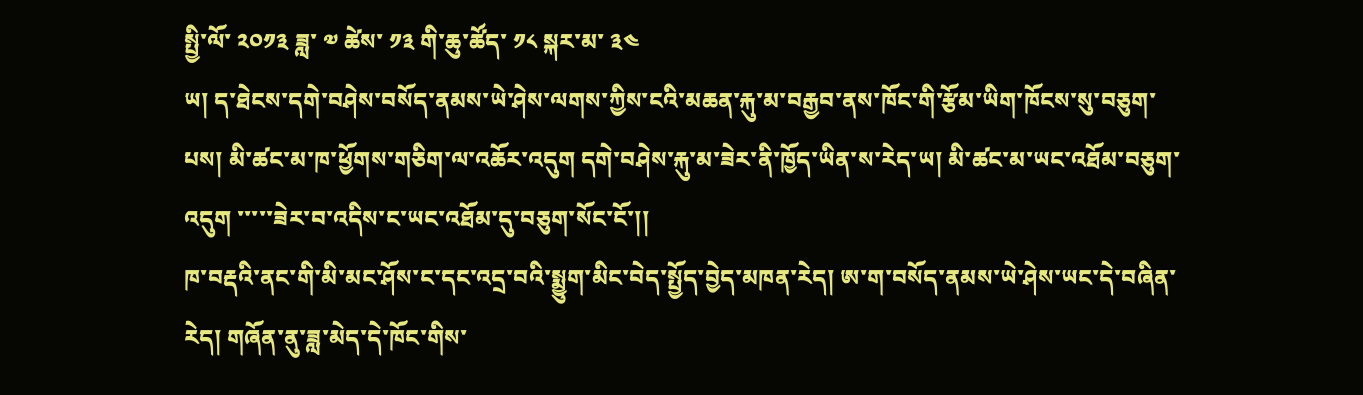སྤྱི་ལོ་ ༢༠༡༣ ཟླ་ ༧ ཚེས་ ༡༣ གི་ཆུ་ཚོད་ ༡༨ སྐར་མ་ ༣༤
ཡ། ད་ཐེངས་དགེ་བཤེས་བསོད་ནམས་ཡེ་ཤེས་ལགས་ཀྱིས་ངའི་མཆན་རྐུ་མ་བརྒྱབ་ནས་ཁོང་གི་རྩོམ་ཡིག་ཁོངས་སུ་བཅུག་པས། མི་ཚང་མ་ཁ་ཕྱོགས་གཅིག་ལ་འཆོར་འདུག དགེ་བཤེས་རྐུ་མ་ཟེར་ནི་ཁྱོད་ཡིན་ས་རེད་ཡ། མི་ཚང་མ་ཡང་འཐོམ་བཅུག་འདུག ་་་་་ཟེར་བ་འདིས་ང་ཡང་འཐོམ་དུ་བཅུག་སོང་ངོ་།།
ཁ་བརྡའི་ནང་གི་མི་མང་ཤོས་ང་དང་འདྲ་བའི་སྨྱུག་མིང་བེད་སྤྱོད་བྱེད་མཁན་རེད། ཨ་ག་བསོད་ནམས་ཡེ་ཤེས་ཡང་དེ་བཞིན་རེད། གཞོན་ནུ་ཟླ་མེད་དེ་ཁོང་གིས་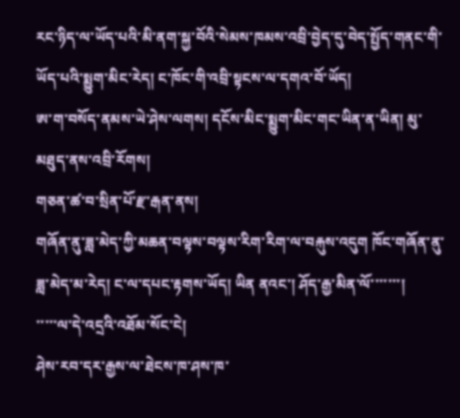རང་ཉིད་ལ་ཡོད་པའི་མི་ནག་སྐྱ་བོའི་སེམས་ཁམས་འབྲི་བྱེད་དུ་བེད་སྤྱོད་གནང་གི་ཡོད་པའི་སྨྱུག་མིང་རེད། ང་ཁོང་གི་འབྲི་སྟངས་ལ་དགའ་བོ་ཡོད།
ཨ་ག་བསོད་ནམས་ཡེ་ཤེས་ལགས། དངོས་མིང་སྨྱུག་མིང་གང་ཡིན་ན་ཡིན། མུ་མཐུད་ནས་འབྲི་རོགས།
གཅན་ཚ་བ་སྲིན་པོ་རྫ་རྒན་ནས།
གཞོན་ནུ་ཟླ་མེད་ཀྱི་མཆན་བལྟས་བལྟས་རིག་རིག་ལ་བརྐུས་འདུག ཁོང་གཞོན་ནུ་ཟླ་མེད་མ་རེད། ང་ལ་དཔང་རྟགས་ཡོད། ཡིན ནའང་། ཤོད་རྒྱ་མིན་ལོ་་་་་་་།
་་་་་ལ་དེ་འདྲའི་འཐོམ་སོང་ངེ།
ཤེས་རབ་དར་རྒྱས་ལ་ཐེངས་ཁ་ཤས་ཁ་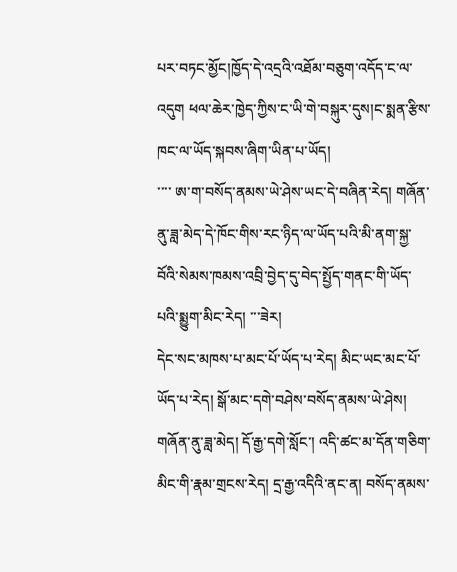པར་བཏང་མྱོང།ཁྱོད་དེ་འདྲའི་འཐོམ་བཅུག་འདོད་ང་ལ་འདུག ཕལ་ཆེར་ཁྱེད་ཀྱིས་ང་ཡི་གེ་བསྐུར་དུས།ང་སྨན་རྩིས་ཁང་ལ་ཡོད་སྐབས་ཞིག་ཡིན་པ་ཡོད།
་་་་ ཨ་ག་བསོད་ནམས་ཡེ་ཤེས་ཡང་དེ་བཞིན་རེད། གཞོན་ནུ་ཟླ་མེད་དེ་ཁོང་གིས་རང་ཉིད་ལ་ཡོད་པའི་མི་ནག་སྐྱ་བོའི་སེམས་ཁམས་འབྲི་བྱེད་དུ་བེད་སྤྱོད་གནང་གི་ཡོད་པའི་སྨྱུག་མིང་རེད། ་་་ཟེར།
དེང་སང་མཁས་པ་མང་པོ་ཡོད་པ་རེད། མིང་ཡང་མང་པོ་ཡོད་པ་རེད། སྒོ་མང་དགེ་བཤེས་བསོད་ནམས་ཡེ་ཤེས། གཞོན་ནུ་ཟླ་མེད། དོ་རྒྱ་དགེ་སློང་། འདི་ཚང་མ་དོན་གཅིག་མིང་གི་རྣམ་གྲངས་རེད། དྲ་རྒྱ་འདིའི་ནང་ན། བསོད་ནམས་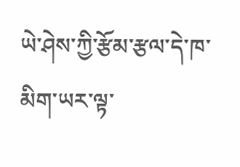ཡེ་ཤེས་ཀྱི་རྩོམ་རྩལ་དེ་ཁ་མིག་ཡར་ལྟ་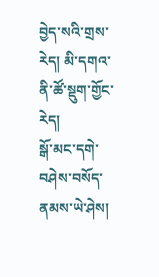བྱེད་སའི་གྲས་རེད། མི་དགའ་ནི་ཚོ་སྡུག་གྱོང་རེད།
སྒོ་མང་དགེ་བཤེས་བསོད་ནམས་ཡེ་ཤེས།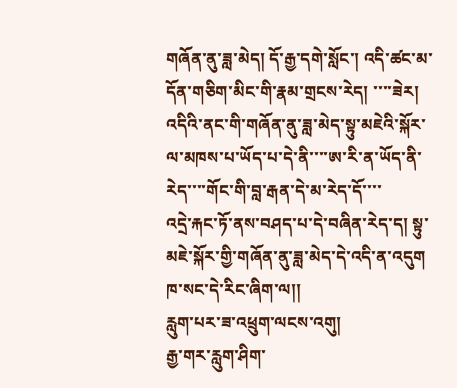གཞོན་ནུ་ཟླ་མེད། དོ་རྒྱ་དགེ་སློང་། འདི་ཚང་མ་དོན་གཅིག་མིང་གི་རྣམ་གྲངས་རེད། ་་་་ཟེར།
འདིའི་ནང་གི་གཞོན་ནུ་ཟླ་མེད་སྟུ་མཇེའི་སྐོར་ལ་མཁས་པ་ཡོད་པ་དེ་ནི་་་་ཨ་རི་ན་ཡོད་ནི་རེད་་་་གོང་གི་བླ་རྒན་དེ་མ་རེད་དོ་་་་
འདྲེ་རྐང་ཏོ་ནས་བཤད་པ་དེ་བཞིན་རེད་ད། སྟུ་མཇེ་སྐོར་གྱི་གཞོན་ནུ་ཟླ་མེད་དེ་འདི་ན་འདུག
ཁ་སང་དེ་རིང་ཞིག་ལ།།
རླུག་པར་ཟ་འཕྲུག་ལངས་འགུ།
རྒྱ་གར་རླུག་ཤིག་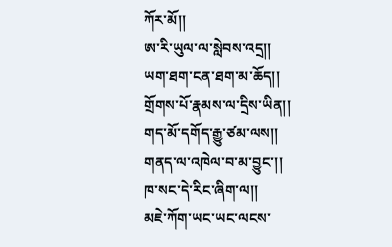ཀོར་མོ།།
ཨ་རི་ཡུལ་ལ་སླེབས་འདྲ།།
ཡག་ཐག་ངན་ཐག་མ་ཆོད།།
གྲོགས་པོ་རྣམས་ལ་དྲིས་ཡིན།།
གད་མོ་དགོད་རྒྱུ་ཙམ་ལས།།
གནད་ལ་འཁེལ་བ་མ་བྱུང་།།
ཁ་སང་དེ་རིང་ཞིག་ལ།།
མཇེ་ཀོག་ཡང་ཡང་ལངས་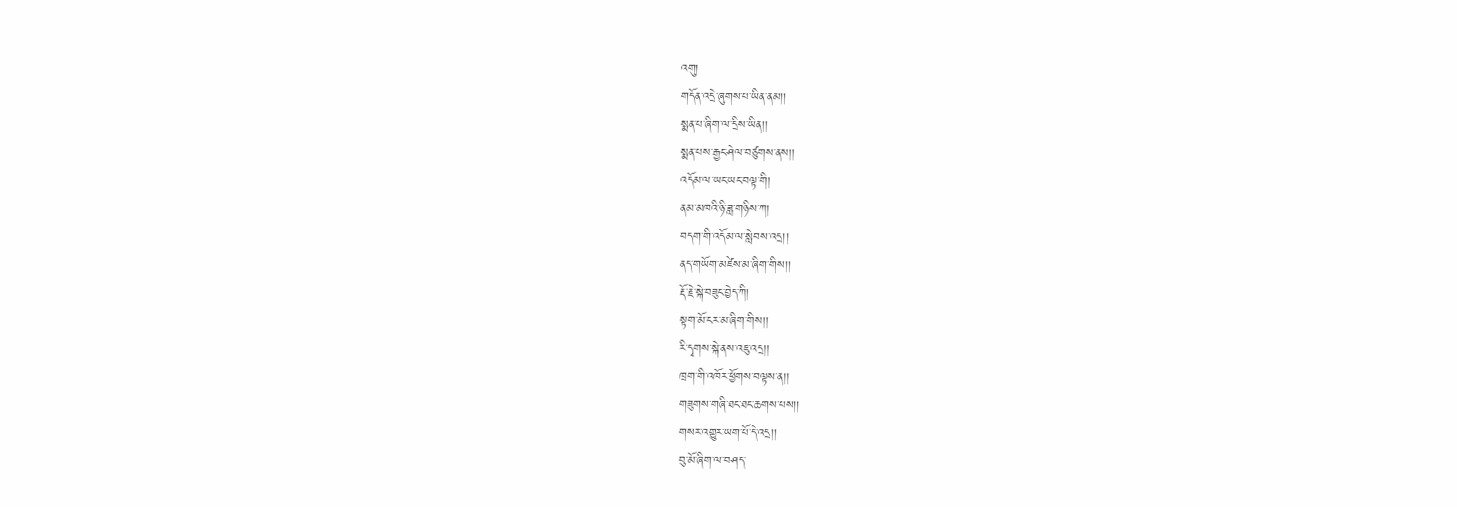འགུ།
གདོན་འདྲེ་ཞུགས་པ་ཡིན་ནམ།།
སྨན་པ་ཞིག་ལ་དྲིས་ཡིན།།
སྨན་པས་རྒྱང་ཤེལ་བཙུགས་ནས།།
འདོམ་ལ་ཡང་ཡང་བལྟ་གི།
ནམ་མཁའི་ཉི་ཟླ་གཉིས་ཀ།
བདག་གི་འདོམ་ལ་སླེབས་འདྲ།།
ནད་གཡོག་མཛེས་མ་ཞིག་གིས།།
རྡོ་རྗེ་སྐེ་བཟུང་བྱེད་ཀི།
སྟག་མོ་ངར་མ་ཞིག་གིས།།
རི་དྭགས་སྐེ་ནས་འཇུ་འདྲ།།
ཁྲག་གི་འཁོར་ཕྱོགས་བལྟས་ན།།
གཟུགས་གཞི་ཐང་ཐང་ཆགས་པས།།
གསར་འགྱུར་ཡག་པོ་དེ་འདྲ།།
བུ་མོ་ཞིག་ལ་བཤད་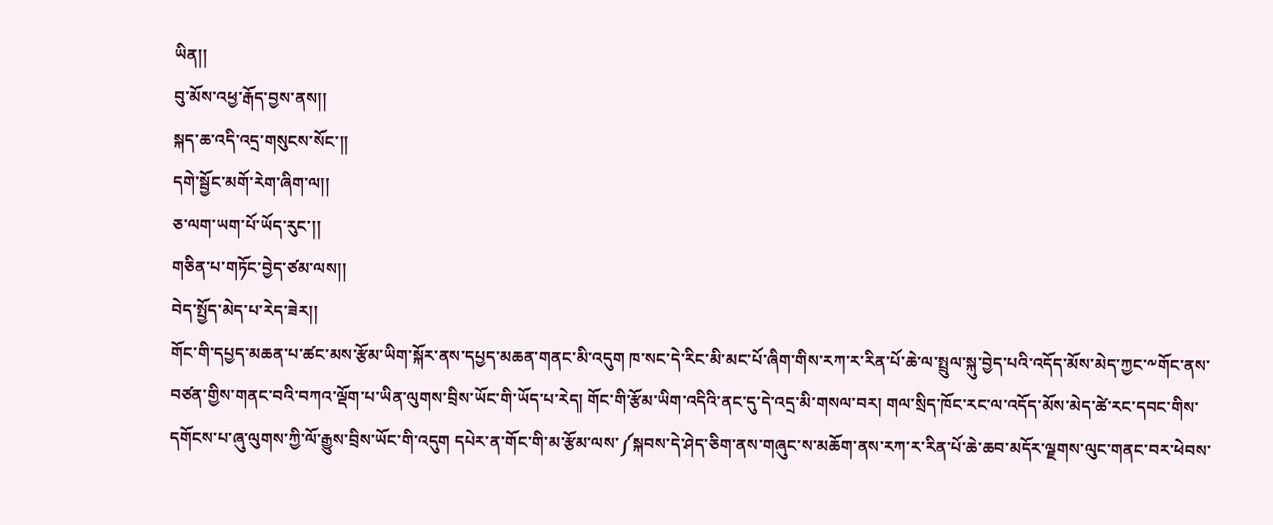ཡིན།།
བུ་མོས་འཕྱ་རྒོད་བྱས་ནས།།
སྐད་ཆ་འདི་འདྲ་གསུངས་སོང་།།
དགེ་སྦྱོང་མགོ་རེག་ཞིག་ལ།།
ཅ་ལག་ཡག་པོ་ཡོད་རུང་།།
གཅིན་པ་གཏོང་བྱེད་ཙམ་ལས།།
བེད་སྤྱོད་མེད་པ་རེད་ཟེར།།
གོང་གི་དཔྱད་མཆན་པ་ཚང་མས་རྩོམ་ཡིག་སྐོར་ནས་དཔྱད་མཆན་གནང་མི་འདུག ཁ་སང་དེ་རིང་མི་མང་པོ་ཞིག་གིས་རཀ་ར་རིན་པོ་ཆེ་ལ་སྤྲུལ་སྐུ་བྱེད་པའི་འདོད་མོས་མེད་ཀྱང་༸གོང་ནས་བཙན་གྱིས་གནང་བའི་བཀའ་ལྡོག་པ་ཡིན་ལུགས་བྲིས་ཡོང་གི་ཡོད་པ་རེད། གོང་གི་རྩོམ་ཡིག་འདིའི་ནང་དུ་དེ་འདྲ་མི་གསལ་བར། གལ་སྲིད་ཁོང་རང་ལ་འདོད་མོས་མེད་ཚེ་རང་དབང་གིས་དགོངས་པ་ཞུ་ལུགས་ཀྱི་ལོ་རྒྱུས་བྲིས་ཡོང་གི་འདུག དཔེར་ན་གོང་གི་མ་རྩོམ་ལས་༼སྐབས་དེ་ཤེད་ཅིག་ནས་གཞུང་ས་མཆོག་ནས་རཀ་ར་རིན་པོ་ཆེ་ཆབ་མདོར་ལྗགས་ལུང་གནང་བར་ཕེབས་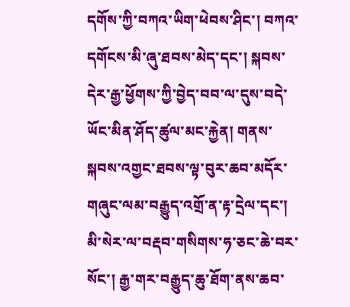དགོས་ཀྱི་བཀའ་ཡིག་ཕེབས་ཤིང་། བཀའ་དགོངས་མི་ཞུ་ཐབས་མེད་དང་། སྐབས་དེར་རྒྱ་ཕྱོགས་ཀྱི་བྱེད་བབ་ལ་དུས་བདེ་ཡོང་མིན་ཤོད་ཚུལ་མང་རྐྱེན། གནས་སྐབས་འགྱང་ཐབས་ལྟ་བུར་ཆབ་མདོར་གཞུང་ལམ་བརྒྱུད་འགྲོ་ན་རྟ་དྲེལ་དང་། མི་སེར་ལ་བརྡབ་གསིགས་ཧ་ཅང་ཆེ་བར་སོང་། རྒྱ་གར་བརྒྱུད་ཆུ་ཐོག་ནས་ཆབ་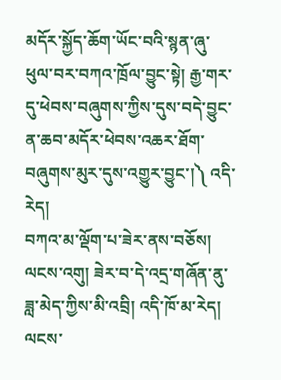མདོར་སྐྱོད་ཆོག་ཡོང་བའི་སྙན་ཞུ་ཕུལ་བར་བཀའ་ཁྲོལ་བྱུང་སྟེ། རྒྱ་གར་དུ་ཕེབས་བཞུགས་ཀྱིས་དུས་བདེ་བྱུང་ན་ཆབ་མདོར་ཕེབས་འཆར་ཐོག་བཞུགས་མུར་དུས་འགྱུར་བྱུང་།༽ འདི་རེད།
བཀའ་མ་ལྡོག་པ་ཟེར་ནས་བཅོས།
ལངས་འགུ། ཟེར་བ་དེ་འདྲ་གཞོན་ནུ་ཟླ་མེད་ཀྱིས་མི་འབྲི། འདི་ཁོ་མ་རེད། ལངས་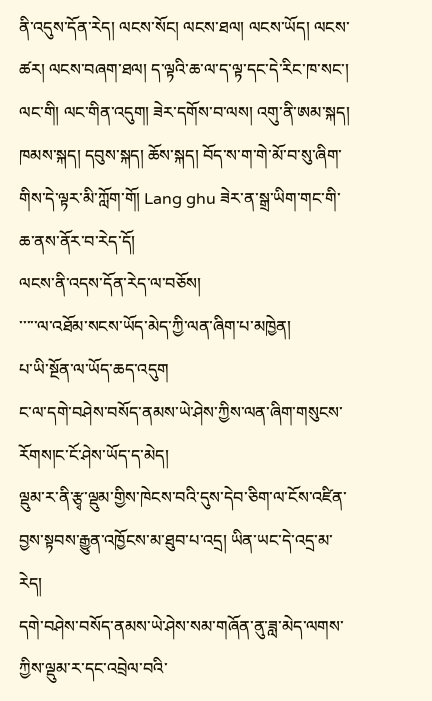ནི་འདུས་དོན་རེད། ལངས་སོང། ལངས་ཐལ། ལངས་ཡོད། ལངས་ཚར། ལངས་བཞག་ཐལ། ད་ལྟའི་ཆ་ལ་ད་ལྟ་དང་དེ་རིང་ཁ་སང་། ལང་གི། ལང་གིན་འདུག། ཟེར་དགོས་བ་ལས། འགུ་ནི་ཨམ་སྐད། ཁམས་སྐད། དབུས་སྐད། ཆོས་སྐད། བོད་ས་ག་གེ་མོ་བ་སུ་ཞིག་གིས་དེ་ལྟར་མི་ཀློག་གོ། Lang ghu ཟེར་ན་སྒྲ་ཡིག་གང་གི་ཆ་ནས་ནོར་བ་རེད་དོ།
ལངས་ནི་འདས་དོན་རེད་ལ་བཅོས།
་་་་་ལ་འཐོམ་སངས་ཡོད་མེད་ཀྱི་ལན་ཞིག་པ་མཁྱེན།
པ་ཡི་སྔོན་ལ་ཡོད་ཆད་འདུག
ང་ལ་དགེ་བཤེས་བསོད་ནམས་ཡེ་ཤེས་ཀྱིས་ལན་ཞིག་གསུངས་རོགས།ང་ངོ་ཤེས་ཡོད་ད་མེད།
ལྡུམ་ར་ནི་རྩྭ་ལྡུམ་གྱིས་ཁེངས་བའི་དུས་དེབ་ཅིག་ལ་ངོས་འཛིན་བྱས་སྟབས་རྒྱུན་འཁྱོངས་མ་ཐུབ་པ་འདྲ། ཡིན་ཡང་དེ་འདྲ་མ་རེད།
དགེ་བཤེས་བསོད་ནམས་ཡེ་ཤེས་སམ་གཞོན་ནུ་ཟླ་མེད་ལགས་ཀྱིས་ལྡུམ་ར་དང་འབྲེལ་བའི་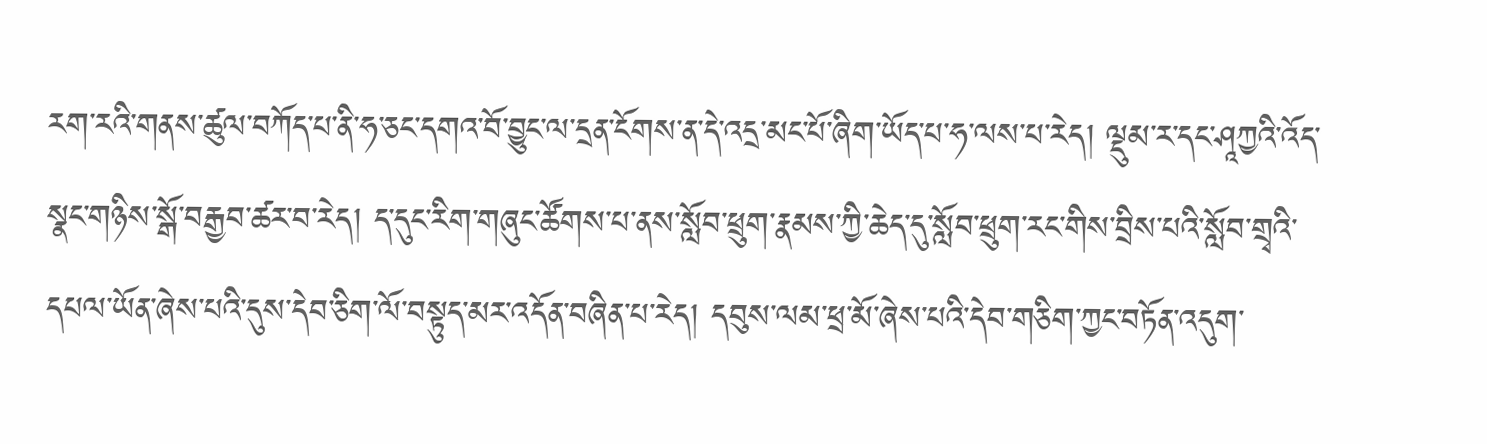རག་རའི་གནས་ཚུལ་བཀོད་པ་ནི་ཧ་ཅང་དགའ་བོ་བྱུང་ལ་དྲན་ངོགས་ན་དེ་འདྲ་མང་པོ་ཞིག་ཡོད་པ་ཧ་ལས་པ་རེད། ལྡུམ་ར་དང་ཤཱཀྱའི་འོད་སྣང་གཉིས་སྒོ་བརྒྱབ་ཚར་བ་རེད། ད་དུང་རིག་གཞུང་ཚོགས་པ་ནས་སློབ་ཕྲུག་རྣམས་ཀྱི་ཆེད་དུ་སློབ་ཕྲུག་རང་གིས་བྲིས་པའི་སློབ་གྲྭའི་དཔལ་ཡོན་ཞེས་པའི་དུས་དེབ་ཅིག་ལོ་བསྟུད་མར་འདོན་བཞིན་པ་རེད། དབུས་ལམ་ཕྲ་མོ་ཞེས་པའི་དེབ་གཅིག་ཀྱང་བཏོན་འདུག་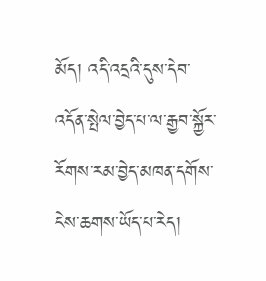མོད། འདི་འདྲའི་དུས་དེབ་འདོན་སྤེལ་བྱེད་པ་ལ་རྒྱབ་སྐྱོར་རོགས་རམ་བྱེད་མཁན་དགོས་ངེས་ཆགས་ཡོད་པ་རེད།